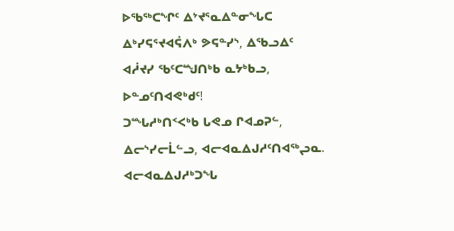ᐅᖃᖅᑕᖏᑦ ᐃᔾᔪᕐᓇᐃᓐᓂᖓᑕ ᐃᒃᓯᕋᕐᔪᐊᕌᐱᒃ ᕗᕋᓐᓯᔅ, ᐃᖃᓗᐃᑦ
ᐊᓲᔪᓯ ᖃᑦᑕᙳᑎᒃᑲ ᓇᔭᒃᑲᓗ, ᐅᓐᓄᑦᑎᐊᕙᒃᑯᑦ!
ᑐᙵᓱᒃᑎᑉᐸᒃᑲ ᒐᕙᓄ ᒋᐊᓄᕈᓪ, ᐃᓕᔅᓯᓕᒫᓪᓗ, ᐊᓕᐊᓇᐃᒍᓱᑦᑎᐊᖅᖢᓇ. ᐊᓕᐊᓇᐃᒍᓱᒃᑐᖓ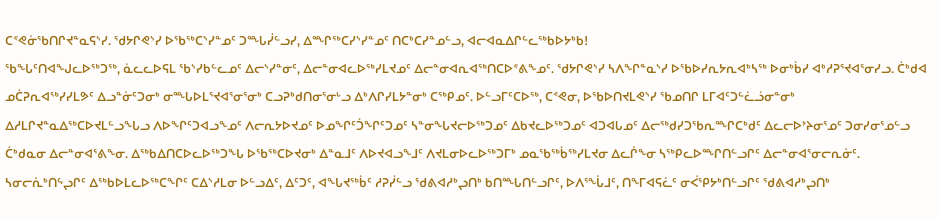ᑕᕝᕙᓃᖃᑎᒋᔪᓐᓇᕋᔅᓯ. ᖁᔭᒋᕙᔅᓯ ᐅᖃᖅᑕᔅᓯᓐᓄᑦ ᑐᙵᓰᓪᓗᓯ, ᐃᙱᖅᑕᓯᔅᓯᓐᓄᑦ ᑎᑕᒃᑕᓯᓐᓄᓪᓗ, ᐊᓕᐊᓇᐃᒋᓪᓚᖅᑲᐅᔭᒃᑲ!
ᖃᖓᑦᑎᐊᖑᓚᐅᖅᑐᖅ, ᓈᓚᓚᐅᕋᒪ ᖃᔅᓯᑲᓪᓚᓄᑦ ᐃᓕᔅᓯᓐᓂᑦ, ᐃᓕᓐᓂᐊᓚᐅᖅᓯᒪᔪᓄᑦ ᐃᓕᓐᓂᐊᕆᐊᖅᑎᑕᐅᕝᕕᖕᓄᑦ. ᖁᔭᒋᕙᔅᓯ ᓴᐱᖏᓐᓇᔅᓯ ᐅᖃᐅᓯᕆᔭᕆᐊᒃᓴᖅ ᐅᓂᒃᑳᓯ ᐊᒃᓱᕈᕐᔪᐊᕐᓂᓯᓗ. ᑖᒃᑯᐊ ᓄᑖᕈᕆᐊᖅᓯᓯᒪᕗᑦ ᐃᓗᓐᓃᑦᑐᓂᒃ ᓂᙵᐅᒪᕐᔪᐊᕐᓂᕐᓂᒃ ᑕᓗᕈᒃᑯᑎᓂᕐᓂᒡᓗ ᐃᒃᐱᒋᓯᒪᔭᓐᓂᒃ ᑕᖅᑭᓄᑦ. ᐅᓪᓗᒥᑦᑕᐅᖅ, ᑕᕝᕙᓂ, ᐅᖃᐅᑎᔪᒪᕙᔅᓯ ᖃᓄᑎᒋ ᒪᒥᐊᑦᑐᓪᓛᓘᓂᓐᓂᒃ ᐃᓱᒪᒋᔪᓐᓇᐃᖅᑕᐅᔪᒪᓪᓗᖓᓗ ᐱᐅᖏᑦᑐᐊᓗᖕᓄᑦ ᐱᓕᕆᔭᐅᔪᓄᑦ ᐅᓄᖏᑦᑑᖏᑦᑐᓄᑦ ᓴᓐᓂᖓᔪᓕᐅᖅᑐᓄᑦ ᐃᑲᔪᓚᐅᖅᑐᓄᑦ ᐊᑐᐊᒐᓄᑦ ᐃᓕᖅᑯᓯᑐᖃᕆᙱᑕᒃᑯᑦ ᐃᓚᓕᐅᔾᔨᓂᕐᓄᑦ ᑐᓂᓯᓂᕐᓄᓪᓗ ᑖᒃᑯᓇᓂ ᐃᓕᓐᓂᐊᕐᕕᖕᓂ. ᐃᖅᑲᐃᑎᑕᐅᓚᐅᖅᑐᖓ ᐅᖃᖅᑕᐅᔪᓂᒃ ᐃᓐᓇᒧᑦ ᐱᐅᔪᐊᓗᖕᒧᑦ ᐱᔪᒪᓂᐅᓚᐅᖅᑐᒥᒃ ᓄᓇᖃᖅᑳᖅᓯᒪᔪᓂ ᐃᓚᒌᖕᓂ ᓴᖅᑭᓚᐅᙱᑎᓪᓗᒋᑦ ᐃᓕᓐᓂᐊᕐᓂᓕᕆᓃᑦ. ᓴᓂᓕᕇᒃᑎᖦᖢᒋᑦ ᐃᖅᑲᐅᒪᓚᐅᖅᑕᖏᑦ ᑕᐃᔅᓱᒪᓂ ᐅᓪᓗᐃᑦ, ᐃᑦᑐᑦ, ᐊᖓᔪᖅᑳᑦ ᓱᕈᓰᓪᓗ ᖁᕕᐊᓱᒃᖢᑎᒃ ᑲᑎᙵᑎᓪᓗᒋᑦ, ᐅᐱᕐᖔᒧᑦ, ᑎᖕᒥᐊᕋᓛᑦ ᓂᐹᕿᔭᒃᑎᓪᓗᒋᑦ ᖁᕕᐊᓱᒃᖢᑎᒃ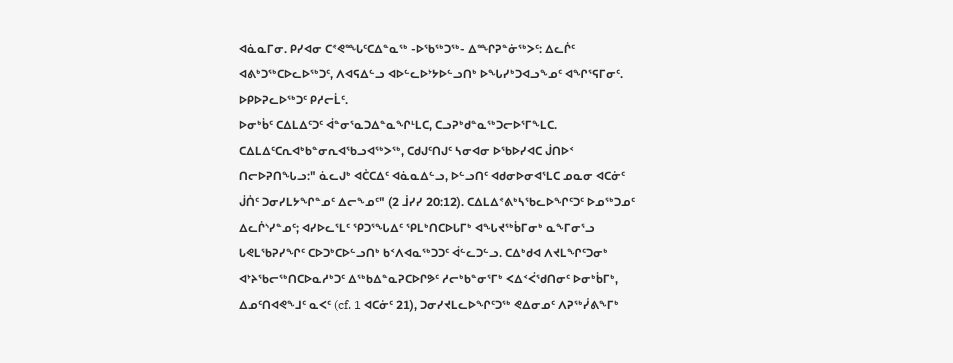ᐊᓈᓇᒥᓂ. ᑭᓯᐊᓂ ᑕᕝᕙᙵᑦᑕᐃᓐᓇᖅ -ᐅᖃᖅᑐᖅ- ᐃᙱᕈᓐᓃᖅᐳᑦ: ᐃᓚᒌᑦ ᐊᕕᒃᑐᖅᑕᐅᓚᐅᖅᑐᑦ, ᐱᐊᕋᐃᓪᓗ ᐊᐅᓪᓚᐅᔾᔭᐅᓪᓗᑎᒃ ᐅᖓᓯᒃᑐᐊᓗᖕᓄᑦ ᐊᖏᕐᕋᒥᓂᑦ. ᐅᑭᐅᕈᓚᐅᖅᑐᑦ ᑭᓱᓕᒫᑦ.
ᐅᓂᒃᑳᑦ ᑕᐃᒪᐃᑦᑐᑦ ᐋᓐᓂᕐᓇᑐᐃᓐᓇᖏᒻᒪᑕ, ᑕᓗᕈᒃᑯᓐᓇᖅᑐᓕᐅᕐᒥᖕᒪᑕ. ᑕᐃᒪᐃᑦᑕᕆᐊᒃᑲᓐᓂᕆᐊᖃᓗᐊᖅᐳᖅ, ᑕᑯᒍᑦᑎᒍᑦ ᓴᓂᐊᓂ ᐅᖃᐅᓯᐊᑕ ᒎᑎᐅᑉ ᑎᓕᐅᕈᑎᖓᓗ:" ᓈᓚᒍᒃ ᐊᑖᑕᐃᑦ ᐊᓈᓇᐃᓪᓗ, ᐅᓪᓗᑎᑦ ᐊᑯᓂᐅᓂᐊᕐᒪᑕ ᓄᓇᓂ ᐊᑕᓃᑦ ᒎᑏᑦ ᑐᓂᓯᒪᔭᖏᓐᓄᑦ ᐃᓕᖕᓄᑦ" (2 ᒨᓯᓯ 20:12). ᑕᐃᒪᐃᕝᕕᒃᓴᖃᓚᐅᖏᑦᑐᑦ ᐅᓄᖅᑐᓄᑦ ᐃᓚᒌᔅᓯᓐᓄᑦ; ᐊᓯᐅᓚᕐᒪᑦ ᕿᑐᕐᖓᐃᑦ ᕿᒪᒃᑎᑕᐅᒐᒥᒃ ᐊᖓᔪᖅᑳᒥᓂᒃ ᓇᖕᒥᓂᕐᓗ ᒐᕙᒪᖃᕈᓯᖏᑦ ᑕᐅᑐᒃᑕᐅᓪᓗᑎᒃ ᑲᑉᐱᐊᓇᖅᑐᑐᑦ ᐋᓪᓚᑐᓪᓗ. ᑕᐃᒃᑯᐊ ᐱᔪᒪᖏᑦᑐᓂᒃ ᐊᔾᔨᖃᓕᖅᑎᑕᐅᓇᓱᒃᑐᑦ ᐃᖅᑲᐃᓐᓇᕈᑕᐅᒋᕗᑦ ᓱᓕᒃᑲᓐᓂᕐᒥᒃ ᐸᐃᑉᐹᖁᑎᓂᑦ ᐅᓂᒃᑳᒥᒃ, ᐃᓄᑦᑎᐊᕙᖕᒧᑦ ᓇᐸᑦ (cf. 1 ᐊᑕᓃᑦ 21), ᑐᓂᓯᔪᒪᓚᐅᖏᑦᑐᖅ ᕙᐃᓂᓄᑦ ᐱᕈᖅᓰᕕᖕᒥᒃ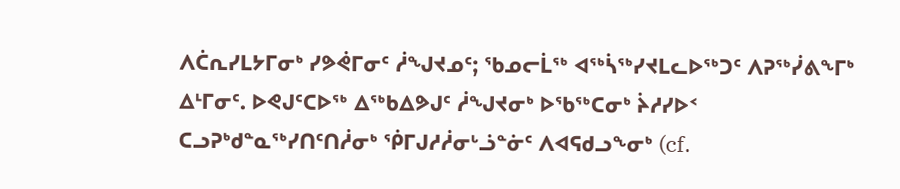ᐱᑖᕆᓯᒪᔭᒥᓂᒃ ᓯᕗᕚᒥᓂᑦ ᓲᖑᔪᓄᑦ; ᖃᓄᓕᒫᖅ ᐊᖅᓵᖅᓯᔪᒪᓚᐅᖅᑐᑦ ᐱᕈᖅᓰᕕᖕᒥᒃ ᐃᒻᒥᓂᑦ. ᐅᕙᒍᑦᑕᐅᖅ ᐃᖅᑲᐃᕗᒍᑦ ᓲᖑᔪᓂᒃ ᐅᖃᖅᑕᓂᒃ ᔩᓱᓯᐅᑉ ᑕᓗᕈᒃᑯᓐᓇᖅᓯᑎᑦᑎᓲᓂᒃ ᖀᒥᒍᓱᓲᓂᒡᓘᓐᓃᑦ ᐱᐊᕋᑯᓗᖕᓂᒃ (cf.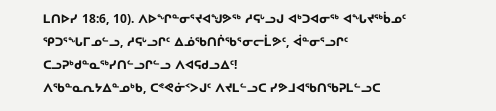ᒪᑎᐅᓯ 18:6, 10). ᐱᐅᖏᓐᓂᕐᔪᐊᖑᕗᖅ ᓱᕋᒡᓗᒍ ᐊᒃᑐᐊᓂᖅ ᐊᖓᔪᖅᑳᓄᑦ ᕿᑐᕐᖓᒥᓄᓪᓗ, ᓱᕋᒡᓗᒋᑦ ᐃᓅᖃᑎᒌᖃᕐᓂᓕᒫᕗᑦ, ᐋᓐᓂᕐᓗᒋᑦ ᑕᓗᕈᒃᑯᓐᓇᖅᓯᑎᓪᓗᒋᓪᓗ ᐱᐊᕋᑯᓗᐃᑦ!
ᐱᖃᓐᓇᕆᔭᐃᓐᓄᒃᑲ, ᑕᕝᕙᓃᑉᐳᒍᑦ ᐱᔪᒪᓪᓗᑕ ᓯᕗᒧᐊᖃᑎᖃᕈᒪᓪᓗᑕ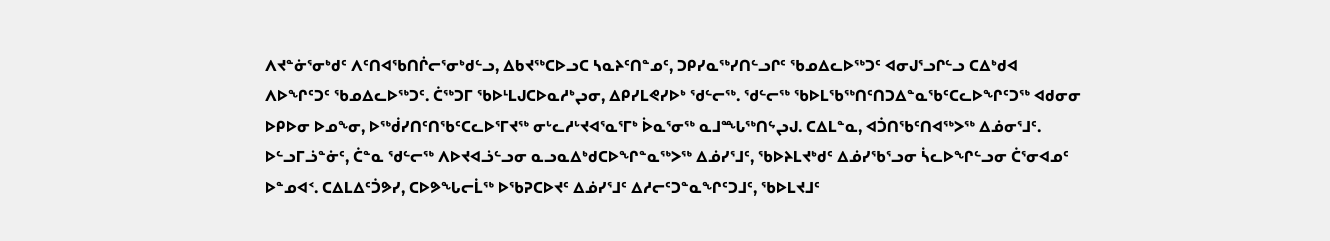ᐱᔪᓐᓃᕐᓂᒃᑯᑦ ᐱᑦᑎᐊᖃᑎᒌᓕᕐᓂᒃᑯᓪᓗ, ᐃᑲᔪᖅᑕᐅᓗᑕ ᓴᓇᔨᑦᑎᓐᓄᑦ, ᑐᑭᓯᓇᖅᓯᑎᓪᓗᒋᑦ ᖃᓄᐃᓚᐅᖅᑐᑦ ᐊᓂᒍᕐᓗᒋᓪᓗ ᑕᐃᒃᑯᐊ ᐱᐅᖏᑦᑐᑦ ᖃᓄᐃᓚᐅᖅᑐᑦ. ᑖᖅᑐᒥ ᖃᐅᒻᒪᒍᑕᐅᓇᓱᒃᖢᓂ, ᐃᑭᓯᒪᕙᓯᐅᒃ ᖁᓪᓕᖅ. ᖁᓪᓕᖅ ᖃᐅᒪᖃᖅᑎᑦᑎᑐᐃᓐᓇᖃᑦᑕᓚᐅᖏᑦᑐᖅ ᐊᑯᓂᓂ ᐅᑭᐅᓂ ᐅᓄᖕᓂ, ᐅᖅᑰᓯᑎᑦᑎᖃᑦᑕᓚᐅᕐᒥᔪᖅ ᓂᒡᓚᓱᒡᔪᐊᕐᓇᕐᒥᒃ ᐆᓇᕐᓂᖅ ᓇᒧᙵᖅᑎᖦᖢᒍ. ᑕᐃᒪᓐᓇ, ᐊᑑᑎᖃᑦᑎᐊᖅᐳᖅ ᐃᓅᓂᕐᒧᑦ. ᐅᓪᓗᒥᓘᓐᓃᑦ, ᑖᓐᓇ ᖁᓪᓕᖅ ᐱᐅᔪᐊᓘᓪᓗᓂ ᓇᓗᓇᐃᒃᑯᑕᐅᖏᓐᓇᖅᐳᖅ ᐃᓅᓯᕐᒧᑦ, ᖃᐅᔨᒪᔪᒃᑯᑦ ᐃᓅᓯᖃᕐᓗᓂ ᓵᓚᐅᖏᓪᓗᓂ ᑖᕐᓂᐊᓄᑦ ᐅᓐᓄᐊᑉ. ᑕᐃᒪᐃᑦᑑᕗᓯ, ᑕᐅᕗᖓᓕᒫᖅ ᐅᖃᕈᑕᐅᔪᑦ ᐃᓅᓯᕐᒧᑦ ᐃᓱᓕᑦᑐᓐᓇᖏᑦᑐᒧᑦ, ᖃᐅᒪᔪᒧᑦ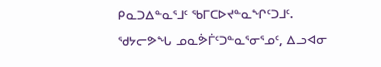ᑭᓇᑐᐃᓐᓇᕐᒧᑦ ᖃᒥᑕᐅᔪᓐᓇᖏᑦᑐᒧᑦ.
ᖁᔭᓕᕗᖓ ᓄᓇᕘᒦᑦᑐᓐᓇᕐᓂᕐᓄᑦ, ᐃᓗᐊᓂ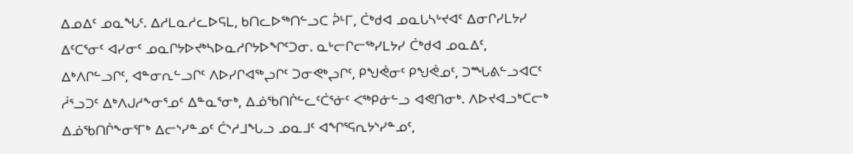ᐃᓄᐃᑦ ᓄᓇᖓᑦ. ᐃᓱᒪᓇᓱᓚᐅᕋᒪ, ᑲᑎᓚᐅᖅᑎᓪᓗᑕ ᕉᒻᒥ, ᑖᒃᑯᐊ ᓄᓇᒐᓴᒡᔪᐊᑦ ᐃᓂᒋᓯᒪᔭᓯ ᐃᑦᑕᕐᓂᑦ ᐊᓯᓂᑦ ᓄᓇᒋᔭᐅᔪᒃᓴᐅᓇᓱᒋᔭᐅᖏᑦᑐᓂ. ᓇᒡᓕᒋᓕᖅᓯᒪᔭᓯ ᑖᒃᑯᐊ ᓄᓇᐃᑦ, ᐃᒃᐱᒋᓪᓗᒋᑦ, ᐊᓐᓂᕆᓪᓗᒋᑦ ᐱᐅᓯᒋᐊᖅᖢᒋᑦ ᑐᓂᕙᒃᖢᒋᑦ, ᑭᖑᕚᓂᑦ ᑭᖑᕚᓄᑦ, ᑐᙵᕕᓪᓗᐊᑕᑦ ᓲᕐᓗᑐᑦ ᐃᒃᐱᒍᓱᖕᓂᕐᓄᑦ ᐃᓐᓇᕐᓂᒃ, ᐃᓅᖃᑎᒌᓪᓚᑦᑖᕐᓃᑦ ᐸᖅᑭᓃᓪᓗ ᐊᕙᑎᓂᒃ. ᐱᐅᔪᐊᓗᒃᑕᓕᒃ ᐃᓅᖃᑎᒌᖕᓂᕐᒥᒃ ᐃᓕᔅᓯᓐᓄᑦ ᑖᔅᓱᒧᖓᓗ ᓄᓇᒧᑦ ᐊᖏᕐᕋᕆᔭᔅᓯᓐᓄᑦ,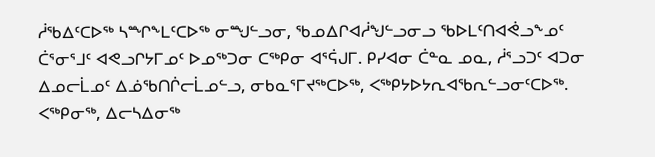ᓲᖃᐃᑦᑕᐅᖅ ᓴᙱᖕᒪᑦᑕᐅᖅ ᓂᙳᓪᓗᓂ, ᖃᓄᐃᒋᐊᓲᖑᓪᓗᓂᓗ ᖃᐅᒪᑦᑎᐊᕚᓗᖕᓄᑦ ᑖᕐᓂᕐᒧᑦ ᐊᕙᓗᒋᔭᒥᓄᑦ ᐅᓄᖅᑐᓂ ᑕᖅᑭᓂ ᐊᕐᕌᒍᒥ. ᑭᓯᐊᓂ ᑖᓐᓇ ᓄᓇ, ᓲᕐᓗᑐᑦ ᐊᑐᓂ ᐃᓄᓕᒫᓄᑦ ᐃᓅᖃᑎᒌᓕᒫᓄᓪᓗ, ᓂᑲᓇᕐᒥᔪᖅᑕᐅᖅ, ᐸᖅᑭᔭᐅᔭᕆᐊᖃᕆᓪᓗᓂᑦᑕᐅᖅ. ᐸᖅᑭᓂᖅ, ᐃᓕᓴᐃᓂᖅ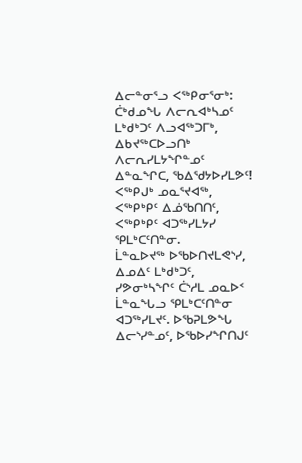ᐃᓕᓐᓂᕐᓗ ᐸᖅᑭᓂᕐᓂᒃ: ᑖᒃᑯᓄᖓ ᐱᓕᕆᐊᒃᓴᓄᑦ ᒪᒃᑯᒃᑐᑦ ᐱᓗᐊᖅᑐᒥᒃ, ᐃᑲᔪᖅᑕᐅᓗᑎᒃ ᐱᓕᕆᓯᒪᔭᖏᓐᓄᑦ ᐃᓐᓇᖏᑕ, ᖃᐃᖁᔭᐅᓯᒪᕗᑦ! ᐸᖅᑭᒍᒃ ᓄᓇᕐᔪᐊᖅ, ᐸᖅᑭᒃᑭᑦ ᐃᓅᖃᑎᑎᑦ, ᐸᖅᑭᒃᑭᑦ ᐊᑐᖅᓯᒪᔭᓯ ᕿᒪᒃᑕᑦᑎᓐᓂ.
ᒫᓐᓇᐅᔪᖅ ᐅᖃᐅᑎᔪᒪᕙᔅᓯ, ᐃᓄᐃᑦ ᒪᒃᑯᒃᑐᑦ, ᓯᕗᓂᒃᓴᖏᑦ ᑖᔅᓱᒪ ᓄᓇᐅᑉ ᒫᓐᓇᖓᓗ ᕿᒪᒃᑕᑦᑎᓐᓂ ᐊᑐᖅᓯᒪᔪᑦ. ᐅᖃᕈᒪᕗᖓ ᐃᓕᔅᓯᓐᓄᑦ, ᐅᖃᐅᓯᖏᑎᒍᑦ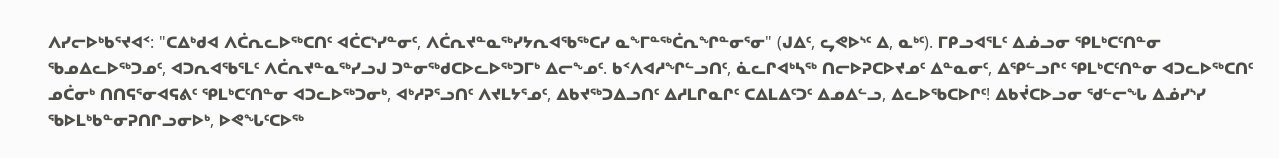ᐱᓯᓕᐅᒃᑲᕐᔪᐊᑉ: "ᑕᐃᒃᑯᐊ ᐱᑖᕆᓚᐅᖅᑕᑎᑦ ᐊᑖᑕᔅᓯᓐᓂᑦ, ᐱᑖᕆᔪᓐᓇᖅᓯᔭᕆᐊᖃᖅᑕᓯ ᓇᖕᒥᓐᖅᑖᕆᖏᓐᓂᕐᓂ" (ᒍᐃᑦ, ᖤᕙᐅᔅᑦ ᐃ, ᓇᒃᑦ). ᒥᑭᓗᐊᕐᒪᑦ ᐃᓅᓗᓂ ᕿᒪᒃᑕᑦᑎᓐᓂ ᖃᓄᐃᓚᐅᖅᑐᓄᑦ, ᐊᑐᕆᐊᖃᕐᒪᑦ ᐱᑖᕆᔪᓐᓇᖅᓯᓗᒍ ᑐᓐᓂᖅᑯᑕᐅᓚᐅᖅᑐᒥᒃ ᐃᓕᖕᓄᑦ. ᑲᑉᐱᐊᓱᖏᓪᓗᑎᑦ, ᓈᓚᒋᐊᒃᓴᖅ ᑎᓕᐅᕈᑕᐅᔪᓄᑦ ᐃᓐᓇᓂᑦ, ᐃᕿᓪᓗᒋᑦ ᕿᒪᒃᑕᑦᑎᓐᓂ ᐊᑐᓚᐅᖅᑕᑎᑦ ᓄᑖᓂᒃ ᑎᑎᕋᕐᓂᐊᕋᕕᑦ ᕿᒪᒃᑕᑦᑎᓐᓂ ᐊᑐᓚᐅᖅᑐᓂᒃ, ᐊᒃᓱᕈᕐᓗᑎᑦ ᐱᔪᒪᔭᕐᓄᑦ, ᐃᑲᔪᖅᑐᐃᓗᑎᑦ ᐃᓱᒪᒋᓇᒋᑦ ᑕᐃᒪᐃᑦᑐᑦ ᐃᓄᐃᓪᓗ, ᐃᓚᐅᖃᑕᐅᒋᑦ! ᐃᑲᔫᑕᐅᓗᓂ ᖁᓪᓕᖓ ᐃᓅᓯᔅᓯ ᖃᐅᒪᒃᑲᓐᓂᕈᑎᒋᓗᓂᐅᒃ, ᐅᕙᖓᑦᑕᐅᖅ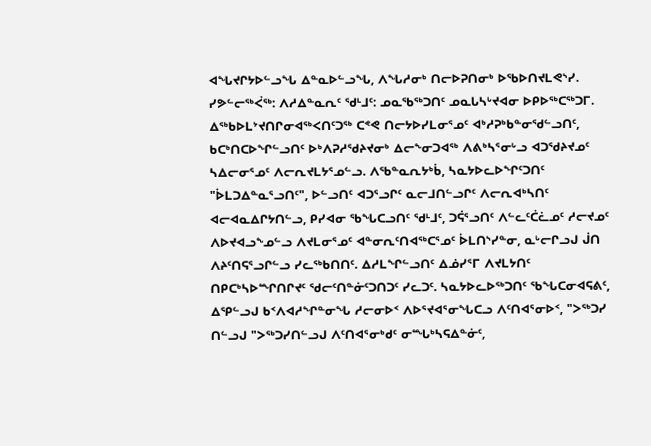ᐊᖓᔪᒋᔭᐅᓪᓗᖓ ᐃᓐᓇᐅᓪᓗᖓ, ᐱᖓᓱᓂᒃ ᑎᓕᐅᕈᑎᓂᒃ ᐅᖃᐅᑎᔪᒪᕙᔅᓯ.
ᓯᕗᓪᓕᖅᐹᖅ: ᐱᓱᐃᓐᓇᕆᑦ ᖁᒻᒧᑦ: ᓄᓇᖃᖅᑐᑎᑦ ᓄᓇᒐᓴᒡᔪᐊᓂ ᐅᑭᐅᖅᑕᖅᑐᒥ. ᐃᖅᑲᐅᒪᔾᔪᑎᒋᓂᐊᖅᐸᑎᑦᑐᖅ ᑕᕝᕙ ᑎᓕᔭᐅᓯᒪᓂᕐᓄᑦ ᐊᒃᓱᕈᒃᑲᓐᓂᖁᓪᓗᑎᑦ, ᑲᑕᒃᑎᑕᐅᖏᓪᓗᑎᑦ ᐅᒃᐱᕈᓱᖁᔨᔪᓂᒃ ᐃᓕᖕᓂᑐᐊᖅ ᐱᕕᒃᓴᕐᓂᒡᓗ ᐊᑐᖁᔨᔪᓄᑦ ᓴᐃᓕᓂᕐᓄᑦ ᐱᓕᕆᔪᒪᔭᕐᓄᓪᓗ. ᐱᖃᓐᓇᕆᔭᒃᑳ, ᓴᓇᔭᐅᓚᐅᖏᑦᑐᑎᑦ "ᐆᒪᑐᐃᓐᓇᕐᓗᑎᑦ", ᐅᓪᓗᑎᑦ ᐊᑐᕐᓗᒋᑦ ᓇᓕᒧᑎᓪᓗᒋᑦ ᐱᓕᕆᐊᒃᓴᑎᑦ ᐊᓕᐊᓇᐃᒋᔭᑎᓪᓗ, ᑭᓯᐊᓂ ᖃᖓᑕᓗᑎᑦ ᖁᒻᒧᑦ, ᑐᕌᕐᓗᑎᑦ ᐱᓪᓚᑦᑖᓛᓄᑦ ᓱᓕᔪᓄᑦ ᐱᐅᔪᐊᓗᖕᓄᓪᓗ ᐱᔪᒪᓂᕐᓄᑦ ᐊᓐᓂᕆᑦᑎᐊᖅᑕᕐᓄᑦ ᐆᒪᑎᔅᓯᓐᓂ, ᓇᒡᓕᒋᓗᒍ ᒎᑎ ᐱᔨᑦᑎᕋᕐᓗᒋᓪᓗ ᓯᓚᖅᑲᑎᑎᑦ. ᐃᓱᒪᖏᓪᓗᑎᑦ ᐃᓅᓯᕐᒥ ᐱᔪᒪᔭᑎᑦ ᑎᑭᑕᒃᓴᐅᙱᑎᒋᔪᑦ ᖁᓕᑦᑎᓐᓃᑦᑐᑎᑐᑦ ᓯᓚᑐᑦ. ᓴᓇᔭᐅᓚᐅᖅᑐᑎᑦ ᖃᖓᑕᓂᐊᕋᕕᑦ, ᐃᕿᓪᓗᒍ ᑲᑉᐱᐊᓱᖏᓐᓂᖓ ᓱᓕᓂᐅᑉ ᐱᐅᕐᔪᐊᕐᓂᖓᑕᓗ ᐱᑦᑎᐊᕐᓂᐅᑉ, "ᐳᖅᑐᓯ ᑎᓪᓗᒍ "ᐳᖅᑐᓯᑎᓪᓗᒍ ᐱᑦᑎᐊᕐᓂᒃᑯᑦ ᓂᙵᒃᓴᕋᐃᓐᓃᑦ,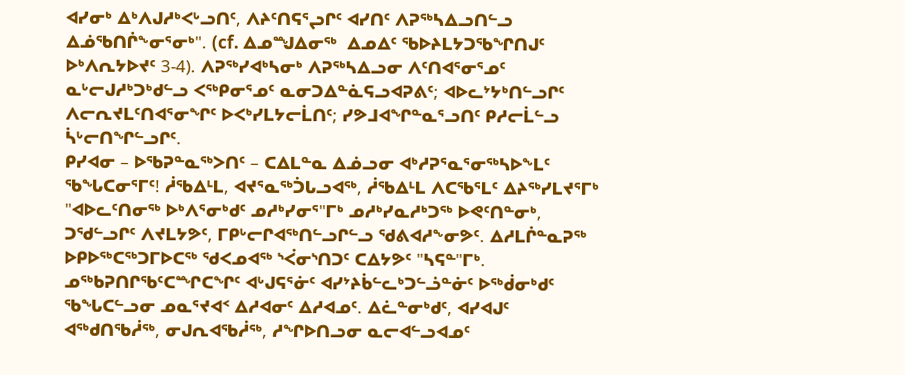ᐊᓯᓂᒃ ᐃᒃᐱᒍᓱᒃᐸᒡᓗᑎᑦ, ᐱᔨᑦᑎᕋᕐᖢᒋᑦ ᐊᓯᑎᑦ ᐱᕈᖅᓴᐃᓗᑎᓪᓗ ᐃᓅᖃᑎᒌᖕᓂᕐᓂᒃ". (cf. ᐃᓄᙳᐃᓂᖅ  ᐃᓄᐃᑦ ᖃᐅᔨᒪᔭᑐᖃᖏᑎᒍᑦ ᐅᒃᐱᕆᔭᐅᔪᑦ 3-4). ᐱᕈᖅᓯᐊᒃᓴᓂᒃ ᐱᕈᖅᓴᐃᓗᓂ ᐱᑦᑎᐊᕐᓂᕐᓄᑦ ᓇᒡᓕᒍᓱᒃᑐᒃᑯᓪᓗ ᐸᖅᑭᓂᕐᓄᑦ ᓇᓂᑐᐃᓐᓈᕋᓗᐊᕈᕕᑦ; ᐊᐅᓚᔾᔭᒃᑎᓪᓗᒋᑦ ᐱᓕᕆᔪᒪᑦᑎᐊᕐᓂᖏᑦ ᐅᐸᒃᓯᒪᔭᓕᒫᑎᑦ; ᓯᕗᒧᐊᖏᓐᓇᕐᓗᑎᑦ ᑭᓱᓕᒫᓪᓗ ᓵᒡᓕᑎᖏᓪᓗᒋᑦ.
ᑭᓯᐊᓂ – ᐅᖃᕈᓐᓇᖅᐳᑎᑦ – ᑕᐃᒪᓐᓇ ᐃᓅᓗᓂ ᐊᒃᓱᕈᕐᓇᕐᓂᖅᓴᐅᖕᒪᑦ ᖃᖓᑕᓂᕐᒥᑦ! ᓲᖃᐃᒻᒪ, ᐊᔪᕐᓇᖅᑑᒐᓗᐊᖅ, ᓲᖃᐃᒻᒪ ᐱᑕᖃᕐᒪᑦ ᐃᔨᖅᓯᒪᔪᕐᒥᒃ "ᐊᐅᓚᑦᑎᓂᖅ ᐅᒃᐱᕐᓂᒃᑯᑦ ᓄᓱᒃᓯᓂᕐ"ᒥᒃ ᓄᓱᒃᓯᓇᓱᒃᑐᖅ ᐅᕙᑦᑎᓐᓂᒃ, ᑐᖁᓪᓗᒋᑦ ᐱᔪᒪᔭᕗᑦ, ᒥᑭᒡᓕᒋᐊᖅᑎᓪᓗᒋᓪᓗ ᖁᕕᐊᓱᖕᓂᕗᑦ. ᐃᓱᒪᒌᓐᓇᕈᖅ ᐅᑭᐅᖅᑕᖅᑐᒥᐅᑕᖅ ᖁᐸᓄᐊᖅ ᔅᐹᓂᔅᑎᑐᑦ ᑕᐃᔭᕗᑦ "ᓴᕋᓐ"ᒥᒃ. ᓄᖅᑲᕈᑎᒋᖃᑦᑕᙱᑕᖏᑦ ᐊᒡᒍᕋᕐᓃᑦ ᐊᓯᔾᔨᑳᓪᓚᒃᑐᓪᓘᓐᓃᑦ ᐅᖅᑰᓂᒃᑯᑦ ᖃᖓᑕᓪᓗᓂ ᓄᓇᕐᔪᐊᑉ ᐃᓱᐊᓂᑦ ᐃᓱᐊᓄᑦ. ᐃᓛᓐᓂᒃᑯᑦ, ᐊᓯᐊᒍᑦ ᐊᖅᑯᑎᖃᓲᖅ, ᓂᒍᕆᐊᖃᓲᖅ, ᓱᖏᐅᑎᓗᓂ ᓇᓕᐊᓪᓗᐊᓄᑦ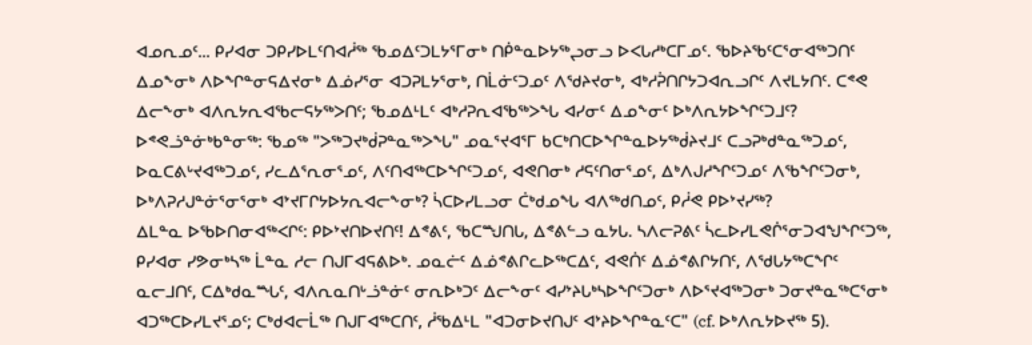ᐊᓄᕆᓄᑦ... ᑭᓯᐊᓂ ᑐᑭᓯᐅᒪᑦᑎᐊᓲᖅ ᖃᓄᐃᑦᑐᒪᔭᕐᒥᓂᒃ ᑎᑮᓐᓇᐅᔭᖅᖢᓂᓗ ᐅᐸᒐᓱᒃᑕᒥᓄᑦ. ᖃᐅᔨᖃᑦᑕᕐᓂᐊᖅᑐᑎᑦ ᐃᓄᖕᓂᒃ ᐱᐅᖏᓐᓂᕋᐃᔪᓂᒃ ᐃᓅᓯᕐᓂ ᐊᑐᕈᒪᔭᕐᓂᒃ, ᑎᒫᓃᑦᑐᓄᑦ ᐱᖁᔨᔪᓂᒃ, ᐊᒃᓱᕉᑎᒋᔭᑐᐊᕆᓗᒋᑦ ᐱᔪᒪᔭᑎᑦ. ᑕᕝᕙ ᐃᓕᖕᓂᒃ ᐊᐱᕆᔭᕆᐊᖃᓕᕋᔭᖅᐳᑎᑦ; ᖃᓄᐃᒻᒪᑦ ᐊᒃᓱᕈᕆᐊᖃᖅᐳᖓ ᐊᓯᓂᑦ ᐃᓄᖕᓂᑦ ᐅᒃᐱᕆᔭᐅᖏᑦᑐᒧᑦ? ᐅᕝᕙᓘᓐᓃᒃᑲᓐᓂᖅ: ᖃᓄᖅ "ᐳᖅᑐᔪᒃᑰᕈᓐᓇᖅᐳᖓ" ᓄᓇᕐᔪᐊᕐᒥ ᑲᑕᒃᑎᑕᐅᖏᓐᓇᐅᔭᖅᑰᔨᔪᒧᑦ ᑕᓗᕈᒃᑯᓐᓇᖅᑐᓄᑦ, ᐅᓇᑕᕕᒡᔪᐊᖅᑐᓄᑦ, ᓯᓚᐃᕐᕆᓂᕐᓄᑦ, ᐱᑦᑎᐊᖅᑕᐅᖏᑦᑐᓄᑦ, ᐊᕙᑎᓂᒃ ᓱᕋᑦᑎᓂᕐᓄᑦ, ᐃᒃᐱᒍᓱᖏᑦᑐᓄᑦ ᐱᖃᖏᑦᑐᓂᒃ, ᐅᒃᐱᕈᓱᒍᓐᓃᕐᓂᕐᓂᒃ ᐊᔾᔪᒥᒋᔭᐅᔭᕆᐊᓕᖕᓂᒃ? ᓵᑕᐅᓯᒪᓗᓂ ᑖᒃᑯᓄᖓ ᐊᐱᖅᑯᑎᓄᑦ, ᑭᓲᕙ ᑭᐅᔾᔪᓯᖅ?
ᐃᒪᓐᓇ ᐅᖃᐅᑎᓂᐊᖅᐸᒋᑦ: ᑭᐅᔾᔪᑎᐅᔪᑎᑦ! ᐃᕝᕕᑦ, ᖃᑕᙳᑎᒐ, ᐃᕝᕕᓪᓗ ᓇᔭᒐ. ᓴᐱᓕᕈᕕᑦ ᓵᓚᐅᓯᒪᕙᒌᕐᓂᑐᐊᖑᖏᑦᑐᖅ, ᑭᓯᐊᓂ ᓯᕗᓂᒃᓴᖅ ᒫᓐᓇ ᓱᓕ ᑎᒍᒥᐊᕋᕕᐅᒃ. ᓄᓇᓖᑦ ᐃᓅᕝᕕᒋᓚᐅᖅᑕᐃᑦ, ᐊᕙᑏᑦ ᐃᓅᕝᕕᒋᔭᑎᑦ, ᐱᖁᒐᔭᖅᑕᖏᑦ ᓇᓕᒧᑎᑦ, ᑕᐃᒃᑯᓇᙵᑦ, ᐊᐱᕆᓇᑎᒡᓘᓐᓃᑦ ᓂᕆᐅᒃᑐᑦ ᐃᓕᖕᓂᑦ ᐊᓯᔾᔨᒐᒃᓴᐅᖏᑦᑐᓂᒃ ᐱᐅᕐᔪᐊᖅᑐᓂᒃ ᑐᓂᔪᓐᓇᖅᑕᕐᓂᒃ ᐊᑐᖅᑕᐅᓯᒪᔪᕐᓄᑦ; ᑕᒃᑯᐊᓕᒫᖅ ᑎᒍᒥᐊᖅᑕᑎᑦ, ᓲᖃᐃᒻᒪ "ᐊᑐᓂᐅᔪᑎᒍᑦ ᐊᔾᔨᐅᖏᓐᓇᑦᑕ" (cf. ᐅᒃᐱᕆᔭᐅᔪᖅ 5).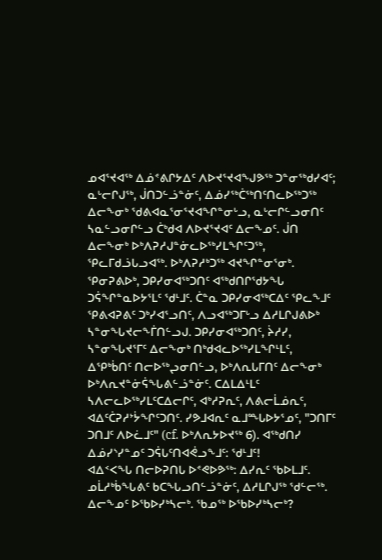ᓄᐊᕐᔪᐊᖅ ᐃᓅᕝᕕᒋᔭᐃᑦ ᐱᐅᔪᕐᔪᐊᖑᕗᖅ ᑐᓐᓂᖅᑯᓯᐊᑦ; ᓇᒡᓕᒋᒍᖅ, ᒎᑎᑐᓪᓘᓐᓃᑦ, ᐃᓅᓯᖅᑖᖅᑎᑦᑎᓚᐅᖅᑐᖅ ᐃᓕᖕᓂᒃ ᖁᕕᐊᓇᕐᓂᕐᔪᐊᖏᓐᓂᒡᓗ, ᓇᒡᓕᒋᓪᓗᓂᑎᑦ ᓴᓇᓪᓗᓂᒋᓪᓗ ᑖᒃᑯᐊ ᐱᐅᔪᕐᔪᐊᑦ ᐃᓕᖕᓄᑦ. ᒎᑎ ᐃᓕᖕᓂᒃ ᐅᒃᐱᕈᓱᒍᓐᓃᓚᐅᖅᓯᒪᖏᑦᑐᖅ, ᕿᓚᒥᑯᓘᒐᓗᐊᖅ. ᐅᒃᐱᕈᓱᒃᑐᖅ ᐊᔪᖏᓐᓂᕐᓂᒃ. ᕿᓂᕈᕕᐅᒃ, ᑐᑭᓯᓂᐊᖅᑐᑎᑦ ᐊᖅᑯᑎᒋᖁᔭᖓ ᑐᕌᖏᓐᓇᐅᔭᕐᒪᑦ ᖁᒻᒧᑦ. ᑖᓐᓇ ᑐᑭᓯᓂᐊᖅᑕᐃᑦ ᕿᓚᖕᒧᑦ ᕿᕕᐊᕈᕕᑦ ᑐᒃᓯᐊᕐᓗᑎᑦ, ᐱᓗᐊᖅᑐᒥᒡᓗ ᐃᓱᒪᒋᒍᕕᐅᒃ ᓴᓐᓂᖓᔪᓕᖕᒦᑎᓪᓗᒍ. ᑐᑭᓯᓂᐊᖅᑐᑎᑦ, ᔩᓱᓯ, ᓴᓐᓂᖓᔪᕐᒥᑦ ᐃᓕᖕᓂᒃ ᑎᒃᑯᐊᓚᐅᖅᓯᒪᖏᒻᒪᑦ, ᐃᕿᒃᑳᑎᑦ ᑎᓕᐅᖅᖢᓂᑎᓪᓗ, ᐅᒃᐱᕆᒐᒥᑎᑦ ᐃᓕᖕᓂᒃ ᐅᒃᐱᕆᔪᓐᓃᕌᖓᕕᓪᓘᓐᓃᑦ. ᑕᐃᒪᐃᒻᒪᑦ ᓴᐱᓕᓚᐅᖅᓯᒪᑦᑕᐃᓕᒋᑦ, ᐊᒃᓱᕈᕆᑦ, ᐱᕕᓕᒫᓅᕆᑦ, ᐊᐃᑦᑖᕈᓱᔾᔮᖏᑦᑐᑎᑦ. ᓯᕗᒧᐊᕆᑦ ᓇᒧᙵᐅᔭᕐᓄᑦ, "ᑐᑎᒥᑦ ᑐᑎᒧᑦ ᐱᐅᓛᒧᑦ" (cf. ᐅᒃᐱᕆᔭᐅᔪᖅ 6). ᐊᖅᑯᑎᓯ ᐃᓅᓯᔅᓯᓐᓄᑦ ᑐᕌᒐᑦᑎᐊᕚᓗᖕᒧᑦ: ᖁᒻᒧᑦ!
ᐊᐃᑉᐸᖓ ᑎᓕᐅᕈᑎᒐ ᐅᕝᕙᐅᕗᖅ: ᐃᓯᕆᑦ ᖃᐅᒪᒧᑦ. ᓄᒫᓱᒃᑳᖓᕕᑦ ᑲᑕᖓᓗᑎᓪᓘᓐᓃᑦ, ᐃᓱᒪᒋᒍᖅ ᖁᓪᓕᖅ. ᐃᓕᖕᓄᑦ ᐅᖃᐅᓯᒃᓴᓕᒃ. ᖃᓄᖅ ᐅᖃᐅᓯᒃᓴᓕᒃ?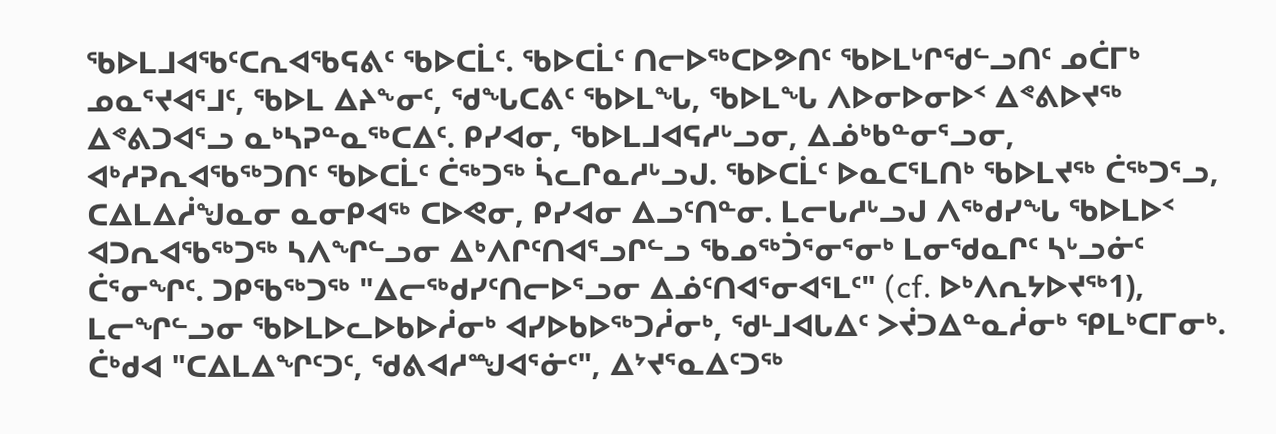ᖃᐅᒪᒧᐊᖃᑦᑕᕆᐊᖃᕋᕕᑦ ᖃᐅᑕᒫᑦ. ᖃᐅᑕᒫᑦ ᑎᓕᐅᖅᑕᐅᕗᑎᑦ ᖃᐅᒪᒡᒋᖁᓪᓗᑎᑦ ᓄᑖᒥᒃ ᓄᓇᕐᔪᐊᕐᒧᑦ, ᖃᐅᒪ ᐃᔨᖕᓂᑦ, ᖁᖓᑕᕕᑦ ᖃᐅᒪᖓ, ᖃᐅᒪᖓ ᐱᐅᓂᐅᓂᐅᑉ ᐃᕝᕕᐅᔪᖅ ᐃᕝᕕᑐᐊᕐᓗ ᓇᒃᓴᕈᓐᓇᖅᑕᐃᑦ. ᑭᓯᐊᓂ, ᖃᐅᒪᒧᐊᕋᓱᒡᓗᓂ, ᐃᓅᒃᑲᓐᓂᕐᓗᓂ, ᐊᒃᓱᕈᕆᐊᖃᖅᑐᑎᑦ ᖃᐅᑕᒫᑦ ᑖᖅᑐᖅ ᓵᓚᒋᓇᓱᒡᓗᒍ. ᖃᐅᑕᒫᑦ ᐅᓇᑕᕐᒪᑎᒃ ᖃᐅᒪᔪᖅ ᑖᖅᑐᕐᓗ, ᑕᐃᒪᐃᓲᖑᓇᓂ ᓇᓂᑭᐊᖅ ᑕᐅᕙᓂ, ᑭᓯᐊᓂ ᐃᓗᑦᑎᓐᓂ. ᒪᓕᒐᓱᒡᓗᒍ ᐱᖅᑯᓯᖓ ᖃᐅᒪᐅᑉ ᐊᑐᕆᐊᖃᖅᑐᖅ ᓴᐱᖏᓪᓗᓂ ᐃᒃᐱᒋᑦᑎᐊᕐᓗᒋᓪᓗ ᖃᓄᖅᑑᕐᓂᕐᓂᒃ ᒪᓂᖁᓇᒋᑦ ᓴᒡᓗᓃᑦ ᑖᕐᓂᖏᑦ. ᑐᑭᖃᖅᑐᖅ "ᐃᓕᖅᑯᓯᑦᑎᓕᐅᕐᓗᓂ ᐃᓅᑦᑎᐊᕐᓂᐊᕐᒪᑦ" (cf. ᐅᒃᐱᕆᔭᐅᔪᖅ1), ᒪᓕᖏᓪᓗᓂ ᖃᐅᒪᐅᓚᐅᑲᐅᓲᓂᒃ ᐊᓯᐅᑲᐅᖅᑐᓲᓂᒃ, ᖁᒻᒧᐊᒐᐃᑦ ᐳᔫᑐᐃᓐᓇᓲᓂᒃ ᕿᒪᒃᑕᒥᓂᒃ. ᑖᒃᑯᐊ "ᑕᐃᒪᐃᖏᑦᑐᑦ, ᖁᕕᐊᓱᙳᐊᕐᓃᑦ", ᐃᔾᔪᕐᓇᐃᑦᑐᖅ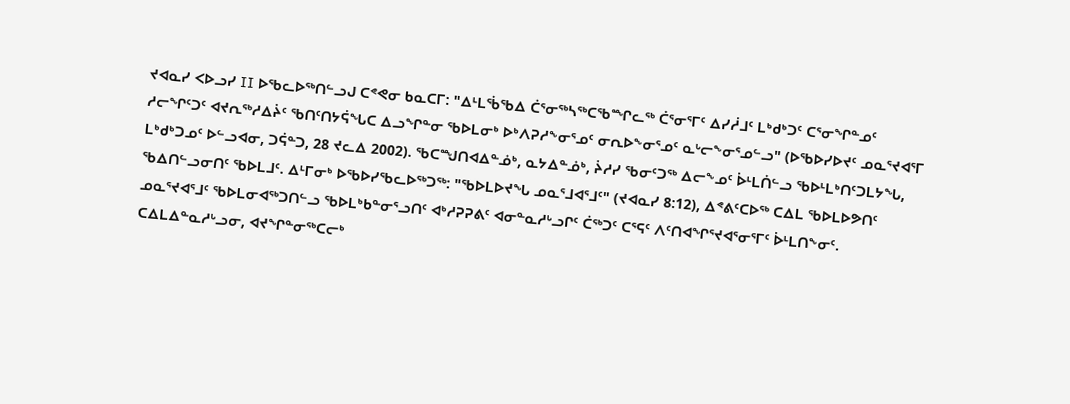ᔪᐊᓇᓯ ᐸᐅᓗᓯ II ᐅᖃᓚᐅᖅᑎᓪᓗᒍ ᑕᕝᕙᓂ ᑲᓇᑕᒥ: "ᐃᒻᒪᖄᖃᐃ ᑖᕐᓂᖅᓴᖅᑕᖃᙱᓚᖅ ᑖᕐᓂᕐᒥᑦ ᐃᓯᓲᒧᑦ ᒪᒃᑯᒃᑐᑦ ᑕᕐᓂᖏᓐᓄᑦ ᓱᓕᖏᑦᑐᑦ ᐊᔪᕆᖅᓱᐃᔩᑦ ᖃᑎᑦᑎᔭᕌᖓᑕ ᐃᓗᖏᓐᓂ ᖃᐅᒪᓂᒃ ᐅᒃᐱᕈᓱᖕᓂᕐᓄᑦ ᓂᕆᐅᖕᓂᕐᓄᑦ ᓇᒡᓕᖕᓂᕐᓄᓪᓗ" (ᐅᖃᐅᓯᐅᔪᑦ ᓄᓇᕐᔪᐊᕐᒥ ᒪᒃᑯᒃᑐᓄᑦ ᐅᓪᓗᐊᓂ, ᑐᕌᓐᑐ, 28 ᔪᓚᐃ 2002). ᖃᑕᙳᑎᐊᐃᓐᓅᒃ, ᓇᔭᐃᓐᓅᒃ, ᔩᓱᓯ ᖃᓂᑦᑐᖅ ᐃᓕᖕᓄᑦ ᐆᒻᒪᑏᓪᓗ ᖃᐅᒻᒪᒃᑎᑦᑐᒪᔭᖓ, ᖃᐃᑎᓪᓗᓂᑎᑦ ᖃᐅᒪᒧᑦ. ᐃᒻᒥᓂᒃ ᐅᖃᐅᓯᖃᓚᐅᖅᑐᖅ: "ᖃᐅᒪᐅᔪᖓ ᓄᓇᕐᒧᐊᕐᒧᑦ" (ᔪᐊᓇᓯ 8:12), ᐃᕝᕕᑦᑕᐅᖅ ᑕᐃᒪ ᖃᐅᒪᐅᕗᑎᑦ ᓄᓇᕐᔪᐊᕐᒧᑦ ᖃᐅᒪᓂᐊᖅᑐᑎᓪᓗ ᖃᐅᒪᒃᑲᓐᓂᕐᓗᑎᑦ ᐊᒃᓱᕈᕈᕕᑦ ᐊᓂᓐᓇᓱᒡᓗᒋᑦ ᑖᖅᑐᑦ ᑕᕐᕋᑦ ᐱᑦᑎᐊᖏᕐᔪᐊᕐᓂᕐᒥᑦ ᐆᒻᒪᑎᖕᓂᑦ.
ᑕᐃᒪᐃᓐᓇᓱᒡᓗᓂ, ᐊᔪᖏᓐᓂᖅᑕᓕᒃ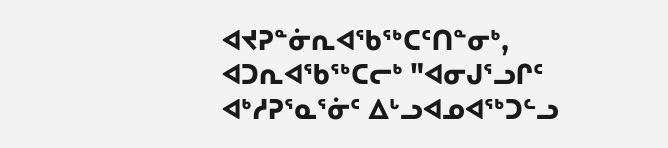ᐊᔪᕈᓐᓃᕆᐊᖃᖅᑕᑦᑎᓐᓂᒃ, ᐊᑐᕆᐊᖃᖅᑕᓕᒃ "ᐊᓂᒍᕐᓗᒋᑦ ᐊᒃᓱᕈᕐᓇᕐᓃᑦ ᐃᒡᓗᐊᓄᐊᖅᑐᓪᓗ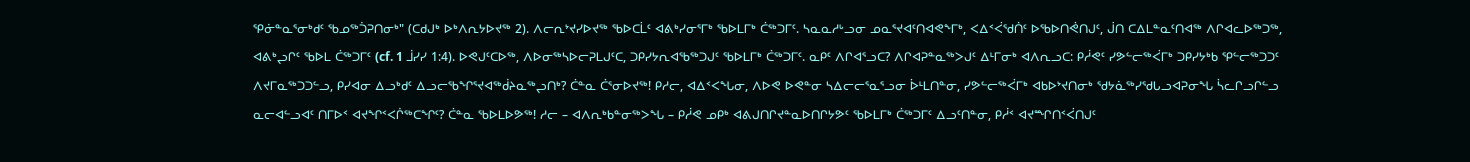ᕿᓃᓐᓇᕐᓂᒃᑯᑦ ᖃᓄᖅᑑᕈᑎᓂᒃ" (ᑕᑯᒍᒃ ᐅᒃᐱᕆᔭᐅᔪᖅ 2). ᐱᓕᕆᔾᔪᓯᐅᔪᖅ ᖃᐅᑕᒫᑦ ᐊᕕᒃᓯᓂᕐᒥᒃ ᖃᐅᒪᒥᒃ ᑖᖅᑐᒥᑦ. ᓴᓇᓇᓱᒡᓗᓂ ᓄᓇᕐᔪᐊᑦᑎᐊᕙᖕᒥᒃ, ᐸᐃᑉᐹᖁᑏᑦ ᐅᖃᐅᑎᕚᑎᒍᑦ, ᒎᑎ ᑕᐃᒪᓐᓇᑦᑎᐊᖅ ᐱᒋᐊᓚᐅᖅᑐᖅ, ᐊᕕᒃᖢᒋᑦ ᖃᐅᒪ ᑖᖅᑐᒥᑦ (cf. 1 ᒨᓯᓯ 1:4). ᐅᕙᒍᑦᑕᐅᖅ, ᐱᐅᓂᖅᓴᐅᓕᕈᒪᒍᑦᑕ, ᑐᑭᓯᔭᕆᐊᖃᖅᑐᒍᑦ ᖃᐅᒪᒥᒃ ᑖᖅᑐᒥᑦ. ᓇᑭᑦ ᐱᒋᐊᕐᓗᑕ? ᐱᒋᐊᕈᓐᓇᖅᐳᒍᑦ ᐃᒻᒥᓂᒃ ᐊᐱᕆᓗᑕ: ᑭᓲᕙᑦ ᓯᕗᓪᓕᖅᐹᒥᒃ ᑐᑭᓯᔭᒃᑲ ᕿᓪᓕᖅᑐᑐᑦ ᐱᔪᒥᓇᖅᑐᑐᓪᓗ, ᑭᓯᐊᓂ ᐃᓗᒃᑯᑦ ᐃᓗᓕᖃᖏᕐᔪᐊᖅᑰᔨᓇᖅᖢᑎᒃ? ᑖᓐᓇ ᑖᕐᓂᐅᔪᖅ! ᑭᓱᓕ, ᐊᐃᑉᐸᖓᓂ, ᐱᐅᕙ ᐅᕙᓐᓂ ᓴᐃᓕᓕᕐᓇᕐᓗᓂ ᐆᒻᒪᑎᓐᓂ, ᓯᕗᓪᓕᖅᐹᒥᒃ ᐊᑲᐅᔾᔪᑎᓂᒃ ᖁᔭᓈᖅᓯᖁᒐᓗᐊᕈᓂᖓ ᓵᓚᒋᓗᒋᓪᓗ ᓇᓕᐊᓪᓗᐊᑦ ᑎᒥᐅᑉ ᐊᔪᖏᑉᐸᒌᖅᑕᖏᑦ? ᑖᓐᓇ ᖃᐅᒪᐅᕗᖅ! ᓱᓕ – ᐊᐱᕆᒃᑲᓐᓂᖅᐳᖓ – ᑭᓲᕙ ᓄᑭᒃ ᐊᕕᒍᑎᒋᔪᓐᓇᐅᑎᒋᔭᕗᑦ ᖃᐅᒪᒥᒃ ᑖᖅᑐᒥᑦ ᐃᓗᑦᑎᓐᓂ, ᑭᓲᑉ ᐊᔪᙱᑎᑉᐹᑎᒍᑦ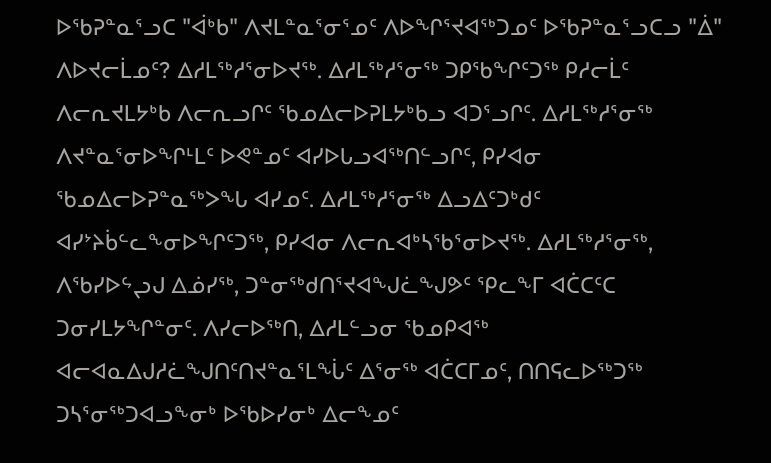ᐅᖃᕈᓐᓇᕐᓗᑕ "ᐋᒃᑲ" ᐱᔪᒪᓐᓇᕐᓂᕐᓄᑦ ᐱᐅᖏᕐᔪᐊᖅᑐᓄᑦ ᐅᖃᕈᓐᓇᕐᓗᑕᓗ "ᐄ" ᐱᐅᔪᓕᒫᓄᑦ? ᐃᓱᒪᖅᓱᕐᓂᐅᔪᖅ. ᐃᓱᒪᖅᓱᕐᓂᖅ ᑐᑭᖃᖏᑦᑐᖅ ᑭᓱᓕᒫᑦ ᐱᓕᕆᔪᒪᔭᒃᑲ ᐱᓕᕆᓗᒋᑦ ᖃᓄᐃᓕᐅᕈᒪᔭᒃᑲᓗ ᐊᑐᕐᓗᒋᑦ. ᐃᓱᒪᖅᓱᕐᓂᖅ ᐱᔪᓐᓇᕐᓂᐅᖏᒻᒪᑦ ᐅᕙᓐᓄᑦ ᐊᓯᐅᒐᓗᐊᖅᑎᓪᓗᒋᑦ, ᑭᓯᐊᓂ ᖃᓄᐃᓕᐅᕈᓐᓇᖅᐳᖓ ᐊᓯᓄᑦ. ᐃᓱᒪᖅᓱᕐᓂᖅ ᐃᓗᐃᑦᑐᒃᑯᑦ ᐊᓯᔾᔨᑳᓪᓚᖕᓂᐅᖏᑦᑐᖅ, ᑭᓯᐊᓂ ᐱᓕᕆᐊᒃᓴᖃᕐᓂᐅᔪᖅ. ᐃᓱᒪᖅᓱᕐᓂᖅ, ᐱᖃᓯᐅᖦᖢᒍ ᐃᓅᓯᖅ, ᑐᓐᓂᖅᑯᑎᕐᔪᐊᖑᓛᖑᕗᑦ ᕿᓚᖕᒥ ᐊᑖᑕᑦᑕ ᑐᓂᓯᒪᔭᖏᓐᓂᑦ. ᐱᓯᓕᐅᖅᑎ, ᐃᓱᒪᓪᓗᓂ ᖃᓄᑭᐊᖅ ᐊᓕᐊᓇᐃᒍᓱᓛᖑᑎᑦᑎᔪᓐᓇᕐᒪᖔᑦ ᐃᕐᓂᖅ ᐊᑖᑕᒥᓄᑦ, ᑎᑎᕋᓚᐅᖅᑐᖅ ᑐᓴᕐᓂᖅᑐᐊᓗᖕᓂᒃ ᐅᖃᐅᓯᓂᒃ ᐃᓕᖕᓄᑦ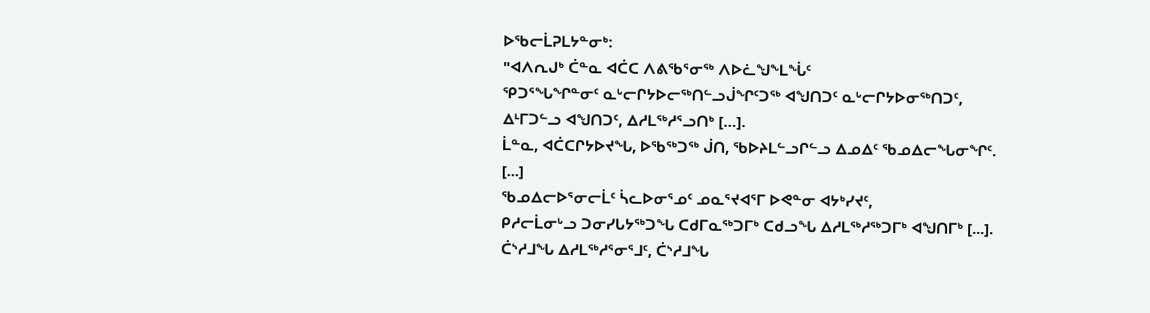ᐅᖃᓕᒫᕈᒪᔭᓐᓂᒃ:
"ᐊᐱᕆᒍᒃ ᑖᓐᓇ ᐊᑖᑕ ᐱᕕᖃᕐᓂᖅ ᐱᐅᓛᖑᖕᒪᖔᑦ
ᕿᑐᕐᖓᖏᓐᓂᑦ ᓇᒡᓕᒋᔭᐅᓕᖅᑎᓪᓗᒎᖏᑦᑐᖅ ᐊᖑᑎᑐᑦ ᓇᒡᓕᒋᔭᐅᓂᖅᑎᑐᑦ, ᐃᒻᒥᑐᓪᓗ ᐊᖑᑎᑐᑦ, ᐃᓱᒪᖅᓱᕐᓗᑎᒃ […].
ᒫᓐᓇ, ᐊᑖᑕᒋᔭᐅᔪᖓ, ᐅᖃᖅᑐᖅ ᒎᑎ, ᖃᐅᔨᒪᓪᓗᒋᓪᓗ ᐃᓄᐃᑦ ᖃᓄᐃᓕᖓᓂᖏᑦ. [...]
ᖃᓄᐃᓕᐅᕐᓂᓕᒫᑦ ᓵᓚᐅᓂᕐᓄᑦ ᓄᓇᕐᔪᐊᕐᒥ ᐅᕙᓐᓂ ᐊᔭᒃᓯᔪᑦ,
ᑭᓱᓕᒫᓂᒡᓗ ᑐᓂᓯᒐᔭᖅᑐᖓ ᑕᑯᒥᓇᖅᑐᒥᒃ ᑕᑯᓗᖓ ᐃᓱᒪᖅᓱᖅᑐᒥᒃ ᐊᖑᑎᒥᒃ [...].
ᑖᔅᓱᒧᖓ ᐃᓱᒪᖅᓱᕐᓂᕐᒧᑦ, ᑖᔅᓱᒧᖓ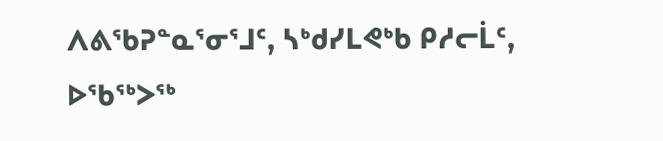ᐱᕕᖃᕈᓐᓇᕐᓂᕐᒧᑦ, ᓴᒃᑯᓯᒪᕙᒃᑲ ᑭᓱᓕᒫᑦ, ᐅᖃᖅᐳᖅ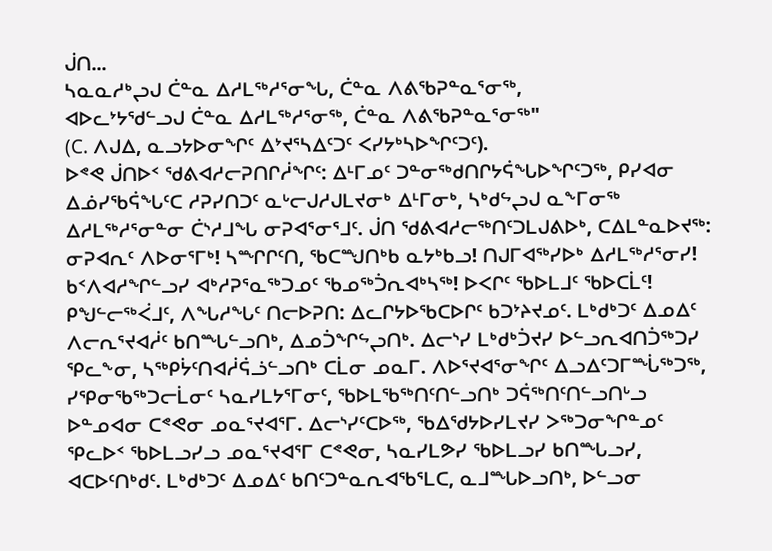ᒎᑎ...
ᓴᓇᓇᓱᒃᖢᒍ ᑖᓐᓇ ᐃᓱᒪᖅᓱᕐᓂᖓ, ᑖᓐᓇ ᐱᕕᖃᕈᓐᓇᕐᓂᖅ,
ᐊᐅᓚᔾᔭᖁᓪᓗᒍ ᑖᓐᓇ ᐃᓱᒪᖅᓱᕐᓂᖅ, ᑖᓐᓇ ᐱᕕᖃᕈᓐᓇᕐᓂᖅ"
(C. ᐱᒍᐃ, ᓇᓗᔭᐅᓂᖏᑦ ᐃᔾᔪᕐᓴᐃᑦᑐᑦ ᐸᓯᔭᒃᓴᐅᖏᑦᑐᑦ).
ᐅᕝᕙ ᒎᑎᐅᑉ ᖁᕕᐊᓱᓕᕈᑎᒋᓲᖏᑦ: ᐃᒻᒥᓄᑦ ᑐᓐᓂᖅᑯᑎᒋᔭᕌᖓᐅᖏᑦᑐᖅ, ᑭᓯᐊᓂ ᐃᓅᓯᖃᕌᖓᑦᑕ ᓱᕈᓯᑎᑐᑦ ᓇᒡᓕᒍᓱᒍᒪᔪᓂᒃ ᐃᒻᒥᓂᒃ, ᓴᒃᑯᖦᖢᒍ ᓇᖕᒥᓂᖅ ᐃᓱᒪᖅᓱᕐᓂᓐᓂ ᑖᔅᓱᒧᖓ ᓂᕈᐊᕐᓂᕐᒧᑦ. ᒎᑎ ᖁᕕᐊᓱᓕᖅᑎᑦᑐᒪᒍᕕᐅᒃ, ᑕᐃᒪᓐᓇᐅᔪᖅ: ᓂᕈᐊᕆᑦ ᐱᐅᓂᕐᒥᒃ! ᓴᙱᒋᑦᑎ, ᖃᑕᙳᑎᒃᑲ ᓇᔭᒃᑲᓗ! ᑎᒍᒥᐊᖅᓯᐅᒃ ᐃᓱᒪᖅᓱᕐᓂᓯ! ᑲᑉᐱᐊᓱᖏᓪᓗᓯ ᐊᒃᓱᕈᕐᓇᖅᑐᓄᑦ ᖃᓄᖅᑑᕆᐊᒃᓴᖅ! ᐅᐸᒋᑦ ᖃᐅᒪᒧᑦ ᖃᐅᑕᒫᑦ!
ᑭᖑᓪᓕᖅᐹᒧᑦ, ᐱᖓᓱᖓᑦ ᑎᓕᐅᕈᑎ: ᐃᓚᒋᔭᐅᖃᑕᐅᒋᑦ ᑲᑐᔾᔨᔪᓄᑦ. ᒪᒃᑯᒃᑐᑦ ᐃᓄᐃᑦ ᐱᓕᕆᕐᔪᐊᓲᑦ ᑲᑎᙵᓪᓗᑎᒃ, ᐃᓄᑑᖏᖦᖢᑎᒃ. ᐃᓕᔅᓯ ᒪᒃᑯᒃᑑᔪᓯ ᐅᓪᓗᕆᐊᑎᑑᖅᑐᓯ ᕿᓚᖕᓂ, ᓴᖅᑭᔮᑦᑎᐊᓲᕌᓘᓪᓗᑎᒃ ᑕᒫᓂ ᓄᓇᒥ. ᐱᐅᕐᔪᐊᕐᓂᖏᑦ ᐃᓗᐃᑦᑐᒥᙶᖅᑐᖅ, ᓯᕿᓂᖃᖅᑐᓕᒫᓂᑦ ᓴᓇᓯᒪᔭᕐᒥᓂᑦ, ᖃᐅᒪᖃᖅᑎᑦᑎᓪᓗᑎᒃ ᑐᕌᖅᑎᑦᑎᓪᓗᑎᒡᓗ ᐅᓐᓄᐊᓂ ᑕᕝᕙᓂ ᓄᓇᕐᔪᐊᕐᒥ. ᐃᓕᔅᓯᑦᑕᐅᖅ, ᖃᐃᖁᔭᐅᓯᒪᔪᓯ ᐳᖅᑐᓂᖏᓐᓄᑦ ᕿᓚᐅᑉ ᖃᐅᒪᓗᓯᓗ ᓄᓇᕐᔪᐊᕐᒥ ᑕᕝᕙᓂ, ᓴᓇᓯᒪᕗᓯ ᖃᐅᒪᓗᓯ ᑲᑎᙵᓗᓯ, ᐊᑕᐅᑦᑎᒃᑯᑦ. ᒪᒃᑯᒃᑐᑦ ᐃᓄᐃᑦ ᑲᑎᑦᑐᓐᓇᕆᐊᖃᕐᒪᑕ, ᓇᒧᙵᐅᓗᑎᒃ, ᐅᓪᓗᓂ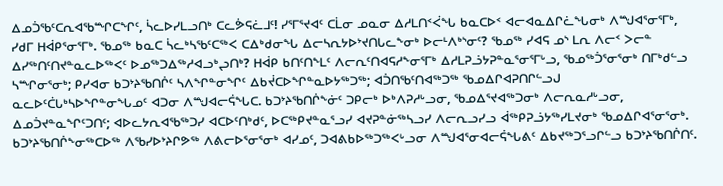ᐃᓄᑑᖃᑦᑕᕆᐊᖃᙱᑕᖏᑦ, ᓵᓚᐅᓯᒪᓗᑎᒃ ᑕᓚᕘᕋᓛᒧᑦ! ᓯᕐᒥᕐᔪᐊᑦ ᑕᒫᓂ ᓄᓇᓂ ᐃᓱᒪᑎᑉᐹᖓ ᑲᓇᑕᐅᑉ ᐊᓕᐊᓇᐃᒋᓛᖓᓂᒃ ᐱᙳᐊᕐᓂᕐᒥᒃ, ᓯᑯᒥ ᕼᐋᑭᕐᓂᕐᒥᒃ. ᖃᓄᖅ ᑲᓇᑕ ᓵᓚᒃᓴᖃᑦᑕᖅᐸ ᑕᐃᒃᑯᓂᖓ ᐃᓕᓴᕆᔭᐅᔾᔪᑎᒐᓚᖕᓂᒃ ᐅᓕᒻᐱᒃᔅᓂᑦ? ᖃᓄᖅ ᓯᐊᕋ ᓄᔅ ᒪᕆ ᐱᓕᑉ ᐳᓕᓐ ᐃᓯᖅᑎᑦᑎᔪᓐᓇᓚᐅᖅᐸᑦ ᐅᓄᖅᑐᐃᖅᓱᐊᓗᒃᖢᑎᒃ? ᕼᐋᑭ ᑲᑎᑦᑎᖕᒪᑦ ᐱᓕᕆᑦᑎᐊᕋᓱᖕᓂᕐᒥᒃ ᐃᓱᒪᕈᓘᔭᕈᓐᓇᕐᓂᕐᒥᒡᓗ, ᖃᓄᖅᑑᕐᓂᕐᓂᒃ ᑎᒥᒃᑯᓪᓗ ᓴᙱᓂᕐᓂᒃ; ᑭᓯᐊᓂ ᑲᑐᔾᔨᖃᑎᒌᑦ ᓴᐱᖏᓐᓂᖏᑦ ᐃᑲᔫᑕᐅᖏᓐᓇᐅᔭᖅᑐᖅ; ᐊᑑᑎᖃᑦᑎᐊᖅᑐᖅ ᖃᓄᐃᒋᐊᕈᑎᒋᓪᓗᒍ ᓇᓚᐅᑦᑖᒐᒃᓴᐅᖏᓐᓂᖓᓄᑦ ᐊᑐᓂ ᐱᙳᐊᓕᕌᖓᑕ. ᑲᑐᔾᔨᖃᑎᒌᖕᓃᑦ ᑐᑭᓕᒃ ᐅᒃᐱᕈᓱᒡᓗᓂ, ᖃᓄᐃᕐᔪᐊᖅᑐᓂᒃ ᐱᓕᕆᓇᓱᒡᓗᓂ, ᐃᓄᑑᔪᓐᓇᖏᑦᑐᑎᑦ; ᐊᐅᓚᔭᕆᐊᖃᖅᑐᓯ ᐊᑕᐅᑦᑎᒃᑯᑦ, ᐅᑕᖅᑭᔪᓐᓇᕐᓗᓯ ᐊᔪᕈᓐᓃᖅᓴᓗᓯ ᐱᓕᕆᓗᓯᓗ ᐋᖅᑭᕈᓘᔭᖅᓯᒪᔪᓂᒃ ᖃᓄᐃᒋᐊᕐᓂᕐᓂᒃ. ᑲᑐᔾᔨᖃᑎᒌᖕᓂᖅᑕᐅᖅ ᐱᖃᓯᐅᔾᔨᒋᕗᖅ ᐱᕕᓕᐅᕐᓂᕐᓂᒃ ᐊᓯᓄᑦ, ᑐᐊᕕᑲᐅᖅᑐᖅᐸᒡᓗᓂ ᐱᙳᐊᕐᓂᐊᓕᕌᖓᕕᑦ ᐃᑲᔪᖅᑐᕐᓗᒋᓪᓗ ᑲᑐᔾᔨᖃᑎᒌᑎᑦ.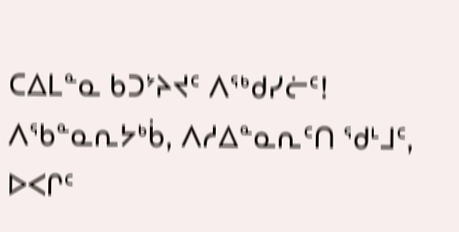ᑕᐃᒪᓐᓇ ᑲᑐᔾᔨᔪᑦ ᐱᖅᑯᓯᓖᑦ!
ᐱᖃᓐᓇᕆᔭᒃᑳ, ᐱᓱᐃᓐᓇᕆᑦᑎ ᖁᒻᒧᑦ, ᐅᐸᒋᑦ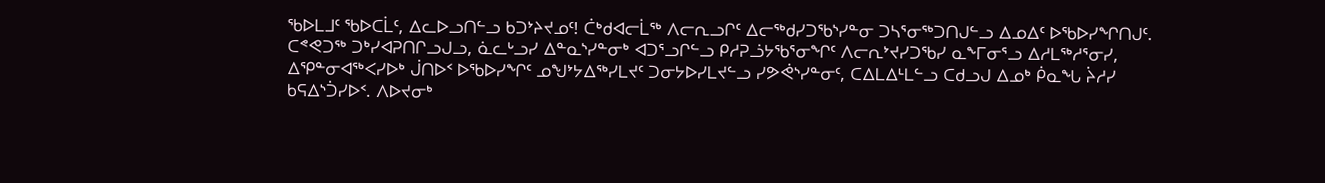ᖃᐅᒪᒧᑦ ᖃᐅᑕᒫᑦ, ᐃᓚᐅᓗᑎᓪᓗ ᑲᑐᔾᔨᔪᓄᑦ! ᑖᒃᑯᐊᓕᒫᖅ ᐱᓕᕆᓗᒋᑦ ᐃᓕᖅᑯᓯᑐᖃᔅᓯᓐᓂ ᑐᓴᕐᓂᖅᑐᑎᒍᓪᓗ ᐃᓄᐃᑦ ᐅᖃᐅᓯᖏᑎᒍᑦ. ᑕᕝᕙᑐᖅ ᑐᒃᓯᐊᕈᑎᒋᓗᒍᓗ, ᓈᓚᒡᓗᓯ ᐃᓐᓇᔅᓯᓐᓂᒃ ᐊᑐᕐᓗᒋᓪᓗ ᑭᓱᕈᓘᔭᖃᕐᓂᖏᑦ ᐱᓕᕆᔾᔪᓯᑐᖃᓯ ᓇᖕᒥᓂᕐᓗ ᐃᓱᒪᖅᓱᕐᓂᓯ, ᐃᕿᓐᓂᐊᖅᐸᓯᐅᒃ ᒎᑎᐅᑉ ᐅᖃᐅᓯᖏᑦ ᓄᖑᔾᔭᐃᖅᓯᒪᔪᑦ ᑐᓂᔭᐅᓯᒪᔪᓪᓗ ᓯᕗᕚᔅᓯᓐᓂᑦ, ᑕᐃᒪᐃᒻᒪᓪᓗ ᑕᑯᓗᒍ ᐃᓄᒃ ᑮᓇᖓ ᔩᓱᓯ ᑲᕋᐃᔅᑑᓯᐅᑉ. ᐱᐅᔪᓂᒃ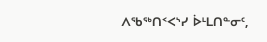ᐱᖃᖅᑎᑉᐸᔅᓯ ᐆᒻᒪᑎᓐᓂᑦ,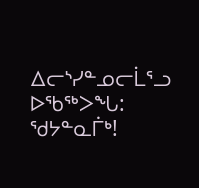ᐃᓕᔅᓯᓐᓄᓕᒫᕐᓗ ᐅᖃᖅᐳᖓ: ᖁᔭᓐᓇᒦᒃ!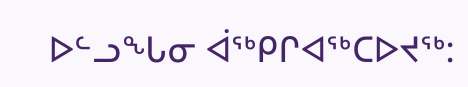ᐅᓪᓗᖓᓂ ᐋᖅᑭᒋᐊᖅᑕᐅᔪᖅ: